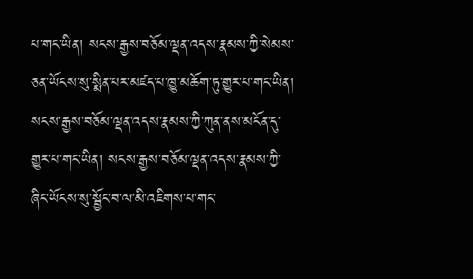པ་གང་ཡིན། སངས་རྒྱས་བཅོམ་ལྡན་འདས་རྣམས་ཀྱི་སེམས་ཅན་ཡོངས་སུ་སྨིན་པར་མཛད་པ་ཁྱུ་མཆོག་ཏུ་གྱུར་པ་གང་ཡིན། སངས་རྒྱས་བཅོམ་ལྡན་འདས་རྣམས་ཀྱི་ཀུན་ནས་མངོན་དུ་གྱུར་པ་གང་ཡིན། སངས་རྒྱས་བཅོམ་ལྡན་འདས་རྣམས་ཀྱི་ཞིང་ཡོངས་སུ་སྦྱོང་བ་ལ་མི་འཇིགས་པ་གང་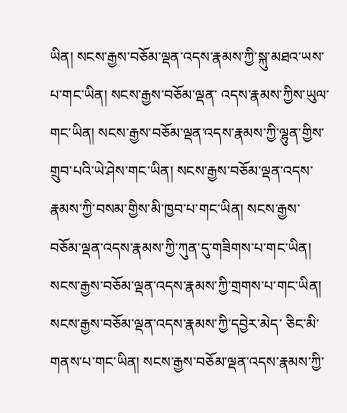ཡིན། སངས་རྒྱས་བཅོམ་ལྡན་འདས་རྣམས་ཀྱི་སྐུ་མཐའ་ཡས་པ་གང་ཡིན། སངས་རྒྱས་བཅོམ་ལྡན་ འདས་རྣམས་ཀྱིས་ཡུལ་གང་ཡིན། སངས་རྒྱས་བཅོམ་ལྡན་འདས་རྣམས་ཀྱི་ལྷུན་གྱིས་གྲུབ་པའི་ཡེ་ཤེས་གང་ཡིན། སངས་རྒྱས་བཅོམ་ལྡན་འདས་རྣམས་ཀྱི་བསམ་གྱིས་མི་ཁྱབ་པ་གང་ཡིན། སངས་རྒྱས་བཅོམ་ལྡན་འདས་རྣམས་ཀྱི་ཀུན་དུ་གཟིགས་པ་གང་ཡིན། སངས་རྒྱས་བཅོམ་ལྡན་འདས་རྣམས་ཀྱི་གྲགས་པ་གང་ཡིན། སངས་རྒྱས་བཅོམ་ལྡན་འདས་རྣམས་ཀྱི་དབྱེར་མེད་ ཅིང་མི་གནས་པ་གང་ཡིན། སངས་རྒྱས་བཅོམ་ལྡན་འདས་རྣམས་ཀྱི་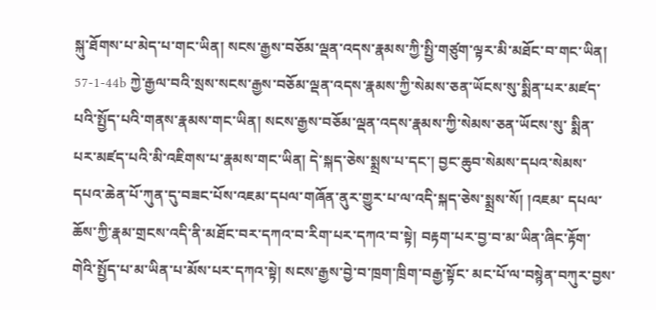སྐུ་ཐོགས་པ་མེད་པ་གང་ཡིན། སངས་རྒྱས་བཅོམ་ལྡན་འདས་རྣམས་ཀྱི་སྤྱི་གཙུག་ལྟར་མི་མཐོང་བ་གང་ཡིན། 57-1-44b ཀྱེ་རྒྱལ་བའི་སྲས་སངས་རྒྱས་བཅོམ་ལྡན་འདས་རྣམས་ཀྱི་སེམས་ཅན་ཡོངས་སུ་སྨིན་པར་མཛད་པའི་སྤྱོད་པའི་གནས་རྣམས་གང་ཡིན། སངས་རྒྱས་བཅོམ་ལྡན་འདས་རྣམས་ཀྱི་སེམས་ཅན་ཡོངས་སུ་ སྨིན་པར་མཛད་པའི་མི་འཇིགས་པ་རྣམས་གང་ཡིན། དེ་སྐད་ཅེས་སྨྲས་པ་དང་། བྱང་ཆུབ་སེམས་དཔའ་སེམས་དཔའ་ཆེན་པོ་ཀུན་དུ་བཟང་པོས་འཇམ་དཔལ་གཞོན་ནུར་གྱུར་པ་ལ་འདི་སྐད་ཅེས་སྨྲས་སོ། །འཇམ་ དཔལ་ཆོས་ཀྱི་རྣམ་གྲངས་འདི་ནི་མཐོང་བར་དཀའ་བ་རིག་པར་དཀའ་བ་སྟེ། བརྟག་པར་བྱ་བ་མ་ཡིན་ཞིང་རྟོག་གེའི་སྤྱོད་པ་མ་ཡིན་པ་མོས་པར་དཀའ་སྟེ། སངས་རྒྱས་བྱེ་བ་ཁྲག་ཁྲིག་བརྒྱ་སྟོང་ མང་པོ་ལ་བསྙེན་བཀུར་བྱས་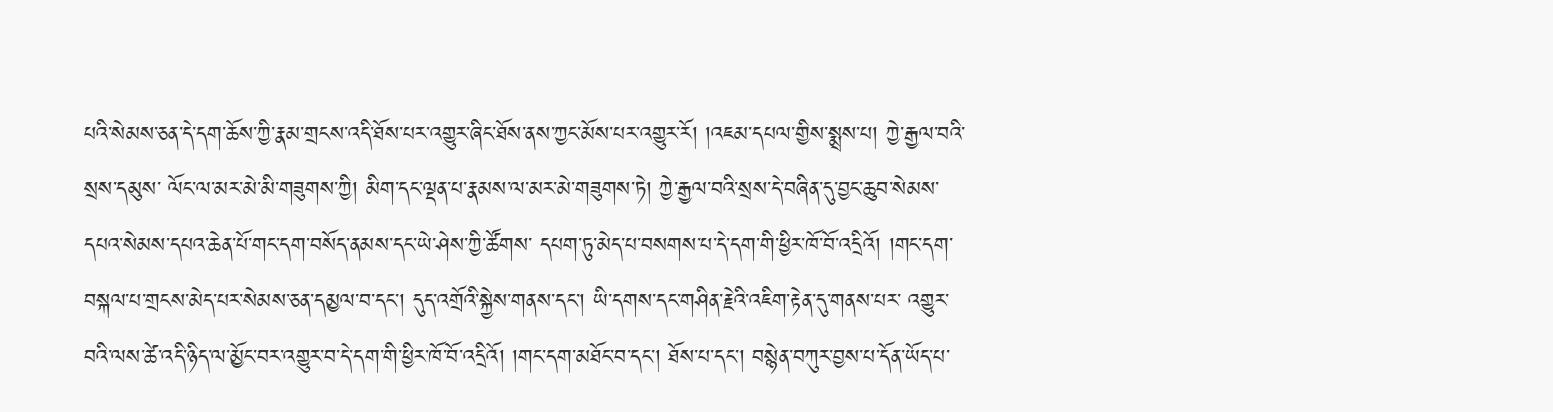པའི་སེམས་ཅན་དེ་དག་ཆོས་ཀྱི་རྣམ་གྲངས་འདི་ཐོས་པར་འགྱུར་ཞིང་ཐོས་ནས་ཀྱང་མོས་པར་འགྱུར་རོ། །འཇམ་དཔལ་གྱིས་སྨྲས་པ། ཀྱེ་རྒྱལ་བའི་སྲས་དམུས་ ལོང་ལ་མར་མེ་མི་གཟུགས་ཀྱི། མིག་དང་ལྡན་པ་རྣམས་ལ་མར་མེ་གཟུགས་ཏེ། ཀྱེ་རྒྱལ་བའི་སྲས་དེ་བཞིན་དུ་བྱང་ཆུབ་སེམས་དཔའ་སེམས་དཔའ་ཆེན་པོ་གང་དག་བསོད་ནམས་དང་ཡེ་ཤེས་ཀྱི་ཚོགས་ དཔག་ཏུ་མེད་པ་བསགས་པ་དེ་དག་གི་ཕྱིར་ཁོ་བོ་འདྲིའོ། །གང་དག་བསྐལ་པ་གྲངས་མེད་པར་སེམས་ཅན་དམྱལ་བ་དང་། དུད་འགྲོའི་སྐྱེས་གནས་དང་། ཡི་དགས་དང་གཤིན་རྗེའི་འཇིག་རྟེན་དུ་གནས་པར་ འགྱུར་བའི་ལས་ཚེ་འདི་ཉིད་ལ་མྱོང་བར་འགྱུར་བ་དེ་དག་གི་ཕྱིར་ཁོ་བོ་འདྲིའོ། །གང་དག་མཐོང་བ་དང་། ཐོས་པ་དང་། བསྙེན་བཀུར་བྱས་པ་དོན་ཡོད་པ་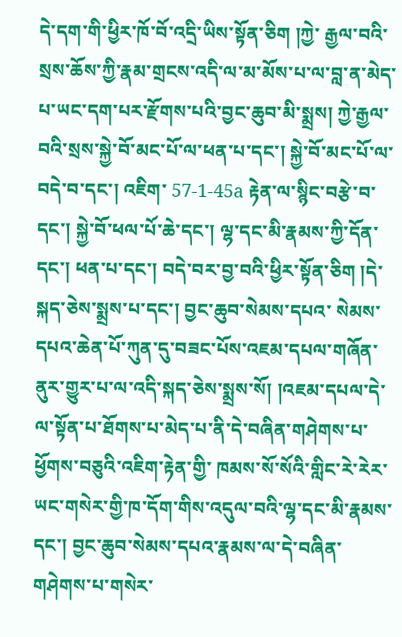དེ་དག་གི་ཕྱིར་ཁོ་བོ་འདྲི་ཡིས་སྟོན་ཅིག །ཀྱེ་ རྒྱལ་བའི་སྲས་ཆོས་ཀྱི་རྣམ་གྲངས་འདི་ལ་མ་མོས་པ་ལ་བླ་ན་མེད་པ་ཡང་དག་པར་རྫོགས་པའི་བྱང་ཆུབ་མི་སྨྲས། ཀྱེ་རྒྱལ་བའི་སྲས་སྐྱེ་བོ་མང་པོ་ལ་ཕན་པ་དང་། སྐྱེ་བོ་མང་པོ་ལ་བདེ་བ་དང་། འཇིག་ 57-1-45a རྟེན་ལ་སྙིང་བརྩེ་བ་དང་། སྐྱེ་བོ་ཕལ་པོ་ཆེ་དང་། ལྷ་དང་མི་རྣམས་ཀྱི་དོན་དང་། ཕན་པ་དང་། བདེ་བར་བྱ་བའི་ཕྱིར་སྟོན་ཅིག །དེ་སྐད་ཅེས་སྨྲས་པ་དང་། བྱང་ཆུབ་སེམས་དཔའ་ སེམས་དཔའ་ཆེན་པོ་ཀུན་དུ་བཟང་པོས་འཇམ་དཔལ་གཞོན་ནུར་གྱུར་པ་ལ་འདི་སྐད་ཅེས་སྨྲས་སོ། །འཇམ་དཔལ་དེ་ལ་སྟོན་པ་ཐོགས་པ་མེད་པ་ནི་དེ་བཞིན་གཤེགས་པ་ཕྱོགས་བཅུའི་འཇིག་རྟེན་གྱི་ ཁམས་སོ་སོའི་གླིང་རེ་རེར་ཡང་གསེར་གྱི་ཁ་དོག་གིས་འདུལ་བའི་ལྷ་དང་མི་རྣམས་དང་། བྱང་ཆུབ་སེམས་དཔའ་རྣམས་ལ་དེ་བཞིན་གཤེགས་པ་གསེར་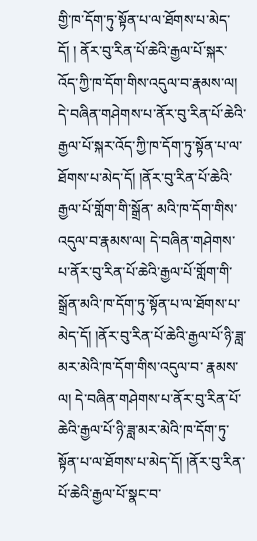གྱི་ཁ་དོག་ཏུ་སྟོན་པ་ལ་ཐོགས་པ་མེད་དོ། ། ནོར་བུ་རིན་པོ་ཆེའི་རྒྱལ་པོ་སྐར་འོད་ཀྱི་ཁ་དོག་གིས་འདུལ་བ་རྣམས་ལ། དེ་བཞིན་གཤེགས་པ་ནོར་བུ་རིན་པོ་ཆེའི་རྒྱལ་པོ་སྐར་འོད་ཀྱི་ཁ་དོག་ཏུ་སྟོན་པ་ལ་ཐོགས་པ་མེད་དོ། །ནོར་བུ་རིན་པོ་ཆེའི་རྒྱལ་པོ་གློག་གི་སྒྲོན་ མའི་ཁ་དོག་གིས་འདུལ་བ་རྣམས་ལ། དེ་བཞིན་གཤེགས་པ་ནོར་བུ་རིན་པོ་ཆེའི་རྒྱལ་པོ་གློག་གི་སྒྲོན་མའི་ཁ་དོག་ཏུ་སྟོན་པ་ལ་ཐོགས་པ་མེད་དོ། །ནོར་བུ་རིན་པོ་ཆེའི་རྒྱལ་པོ་ཉི་ཟླ་མར་མེའི་ཁ་དོག་གིས་འདུལ་བ་ རྣམས་ལ། དེ་བཞིན་གཤེགས་པ་ནོར་བུ་རིན་པོ་ཆེའི་རྒྱལ་པོ་ཉི་ཟླ་མར་མེའི་ཁ་དོག་ཏུ་སྟོན་པ་ལ་ཐོགས་པ་མེད་དོ། །ནོར་བུ་རིན་པོ་ཆེའི་རྒྱལ་པོ་སྣང་བ་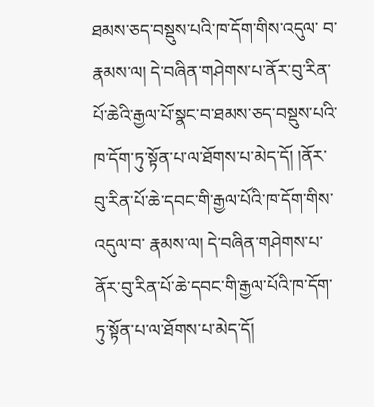ཐམས་ཅད་བསྡུས་པའི་ཁ་དོག་གིས་འདུལ་ བ་རྣམས་ལ། དེ་བཞིན་གཤེགས་པ་ནོར་བུ་རིན་པོ་ཆེའི་རྒྱལ་པོ་སྣང་བ་ཐམས་ཅད་བསྡུས་པའི་ཁ་དོག་ཏུ་སྟོན་པ་ལ་ཐོགས་པ་མེད་དོ། །ནོར་བུ་རིན་པོ་ཆེ་དབང་གི་རྒྱལ་པོའི་ཁ་དོག་གིས་འདུལ་བ་ རྣམས་ལ། དེ་བཞིན་གཤེགས་པ་ནོར་བུ་རིན་པོ་ཆེ་དབང་གི་རྒྱལ་པོའི་ཁ་དོག་ཏུ་སྟོན་པ་ལ་ཐོགས་པ་མེད་དོ།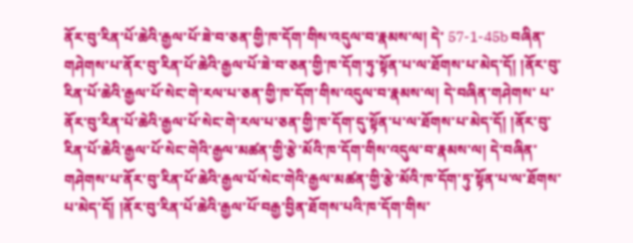ནོར་བུ་རིན་པོ་ཆེའི་རྒྱལ་པོ་ཟེ་བ་ཅན་གྱི་ཁ་དོག་གིས་འདུལ་བ་རྣམས་ལ། དེ་ 57-1-45b བཞིན་གཤེགས་པ་ནོར་བུ་རིན་པོ་ཆེའི་རྒྱལ་པོ་ཟེ་བ་ཅན་གྱི་ཁ་དོག་ཏུ་སྟོན་པ་ལ་ཐོགས་པ་མེད་དོ། །ནོར་བུ་རིན་པོ་ཆེའི་རྒྱལ་པོ་སེང་གེ་རལ་པ་ཅན་གྱི་ཁ་དོག་གིས་འདུལ་བ་རྣམས་ལ། དེ་བཞིན་གཤེགས་ པ་ནོར་བུ་རིན་པོ་ཆེའི་རྒྱལ་པོ་སེང་གེ་རལ་པ་ཅན་གྱི་ཁ་དོག་དུ་སྟོན་པ་ལ་ཐོགས་པ་མེད་དོ། །ནོར་བུ་རིན་པོ་ཆེའི་རྒྱལ་པོ་སེང་གེའི་རྒྱལ་མཚན་གྱི་རྩེ་མོའི་ཁ་དོག་གིས་འདུལ་བ་རྣམས་ལ། དེ་བཞིན་ གཤེགས་པ་ནོར་བུ་རིན་པོ་ཆེའི་རྒྱལ་པོ་སེང་གེའི་རྒྱལ་མཚན་གྱི་རྩེ་མོའི་ཁ་དོག་ཏུ་སྟོན་པ་ལ་ཐོགས་པ་མེད་དོ། །ནོར་བུ་རིན་པོ་ཆེའི་རྒྱལ་པོ་བརྒྱ་བྱིན་ཐོགས་པའི་ཁ་དོག་གིས་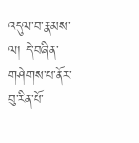འདུལ་བ་རྣམས་ལ། དེ་བཞིན་གཤེགས་པ་ནོར་བུ་རིན་པོ་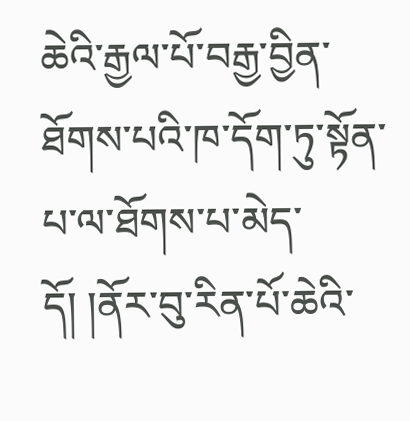ཆེའི་རྒྱལ་པོ་བརྒྱ་བྱིན་ཐོགས་པའི་ཁ་དོག་ཏུ་སྟོན་པ་ལ་ཐོགས་པ་མེད་དོ། །ནོར་བུ་རིན་པོ་ཆེའི་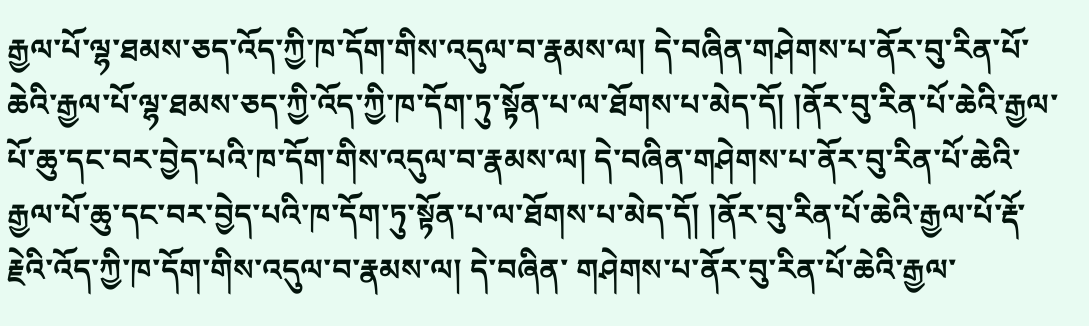རྒྱལ་པོ་ལྷ་ཐམས་ཅད་འོད་ཀྱི་ཁ་དོག་གིས་འདུལ་བ་རྣམས་ལ། དེ་བཞིན་གཤེགས་པ་ནོར་བུ་རིན་པོ་ཆེའི་རྒྱལ་པོ་ལྷ་ཐམས་ཅད་ཀྱི་འོད་ཀྱི་ཁ་དོག་ཏུ་སྟོན་པ་ལ་ཐོགས་པ་མེད་དོ། །ནོར་བུ་རིན་པོ་ཆེའི་རྒྱལ་པོ་ཆུ་དང་བར་བྱེད་པའི་ཁ་དོག་གིས་འདུལ་བ་རྣམས་ལ། དེ་བཞིན་གཤེགས་པ་ནོར་བུ་རིན་པོ་ཆེའི་རྒྱལ་པོ་ཆུ་དང་བར་བྱེད་པའི་ཁ་དོག་ཏུ་སྟོན་པ་ལ་ཐོགས་པ་མེད་དོ། །ནོར་བུ་རིན་པོ་ཆེའི་རྒྱལ་པོ་རྡོ་རྗེའི་འོད་ཀྱི་ཁ་དོག་གིས་འདུལ་བ་རྣམས་ལ། དེ་བཞིན་ གཤེགས་པ་ནོར་བུ་རིན་པོ་ཆེའི་རྒྱལ་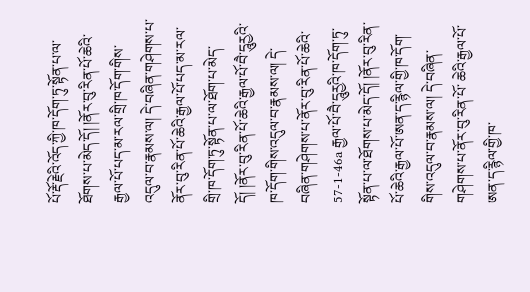པོ་རྡོ་རྗེའི་འོད་ཀྱི་ཁ་དོག་ཏུ་སྟོན་པ་ལ་ཐོགས་པ་མེད་དོ། །ནོར་བུ་རིན་པོ་ཆེའི་རྒྱལ་པོ་པད་མ་རལ་གྲི་ཁ་དོག་གིས་འདུལ་བ་རྣམས་ལ། དེ་བཞིན་གཤེགས་པ་ ནོར་བུ་རིན་པོ་ཆེའི་རྒྱལ་པོ་པད་མ་རལ་གྲི་ཁ་དོག་ཏུ་སྟོན་པ་ལ་ཐོག་པ་མེད་དོ། །ནོར་བུ་རིན་པོ་ཆེའི་རྒྱལ་པོ་བཻ་དཱུརྱའི་ཁ་དོག་གིས་འདུལ་བ་རྣམས་ལ། དེ་བཞིན་གཤེགས་པ་ནོར་བུ་རིན་པོ་ཆེའི་ 57-1-46a རྒྱལ་པོ་བཻ་དཱུརྱའི་ཁ་དོག་ཏུ་སྟོན་པ་ལ་ཐོགས་པ་མེད་དོ། །ནོར་བུ་རིན་པོ་ཆེའི་རྒྱལ་པོ་ཨན་ད་རྙིལ་གྱི་ཁ་དོག་གིས་འདུལ་བ་རྣམས་ལ། དེ་བཞིན་གཤེགས་པ་ནོར་བུ་རིན་པོ་ ཆེའི་རྒྱལ་པོ་ཨན་ད་རྙིལ་གྱི་ཁ་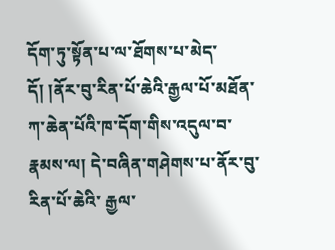དོག་ཏུ་སྟོན་པ་ལ་ཐོགས་པ་མེད་དོ། །ནོར་བུ་རིན་པོ་ཆེའི་རྒྱལ་པོ་མཐོན་ཀ་ཆེན་པོའི་ཁ་དོག་གིས་འདུལ་བ་རྣམས་ལ། དེ་བཞིན་གཤེགས་པ་ནོར་བུ་རིན་པོ་ཆེའི་ རྒྱལ་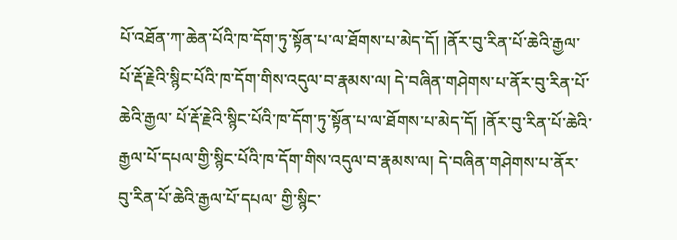པོ་འཐོན་ཀ་ཆེན་པོའི་ཁ་དོག་ཏུ་སྟོན་པ་ལ་ཐོགས་པ་མེད་དོ། །ནོར་བུ་རིན་པོ་ཆེའི་རྒྱལ་པོ་རྡོ་རྗེའི་སྙིང་པོའི་ཁ་དོག་གིས་འདུལ་བ་རྣམས་ལ། དེ་བཞིན་གཤེགས་པ་ནོར་བུ་རིན་པོ་ཆེའི་རྒྱལ་ པོ་རྡོ་རྗེའི་སྙིང་པོའི་ཁ་དོག་ཏུ་སྟོན་པ་ལ་ཐོགས་པ་མེད་དོ། །ནོར་བུ་རིན་པོ་ཆེའི་རྒྱལ་པོ་དཔལ་གྱི་སྙིང་པོའི་ཁ་དོག་གིས་འདུལ་བ་རྣམས་ལ། དེ་བཞིན་གཤེགས་པ་ནོར་བུ་རིན་པོ་ཆེའི་རྒྱལ་པོ་དཔལ་ གྱི་སྙིང་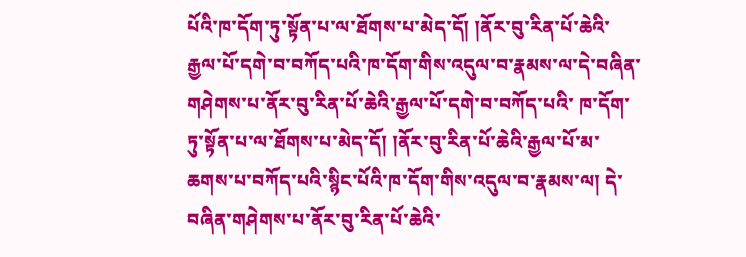པོའི་ཁ་དོག་ཏུ་སྟོན་པ་ལ་ཐོགས་པ་མེད་དོ། །ནོར་བུ་རིན་པོ་ཆེའི་རྒྱལ་པོ་དགེ་བ་བཀོད་པའི་ཁ་དོག་གིས་འདུལ་བ་རྣམས་ལ་དེ་བཞིན་གཤེགས་པ་ནོར་བུ་རིན་པོ་ཆེའི་རྒྱལ་པོ་དགེ་བ་བཀོད་པའི་ ཁ་དོག་ཏུ་སྟོན་པ་ལ་ཐོགས་པ་མེད་དོ། །ནོར་བུ་རིན་པོ་ཆེའི་རྒྱལ་པོ་མ་ཆགས་པ་བཀོད་པའི་སྙིང་པོའི་ཁ་དོག་གིས་འདུལ་བ་རྣམས་ལ། དེ་བཞིན་གཤེགས་པ་ནོར་བུ་རིན་པོ་ཆེའི་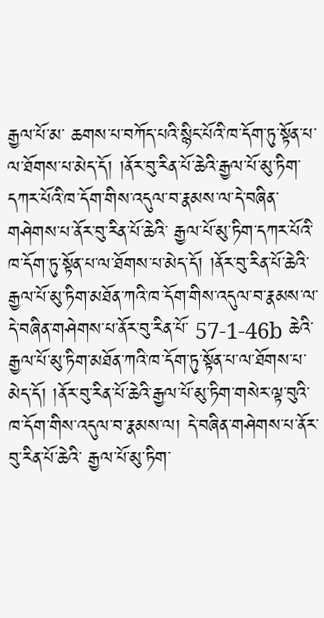རྒྱལ་པོ་མ་ ཆགས་པ་བཀོད་པའི་སྙིང་པོའི་ཁ་དོག་ཏུ་སྟོན་པ་ལ་ཐོགས་པ་མེད་དོ། །ནོར་བུ་རིན་པོ་ཆེའི་རྒྱལ་པོ་མུ་ཏིག་དཀར་པོའི་ཁ་དོག་གིས་འདུལ་བ་རྣམས་ལ་དེ་བཞིན་གཤེགས་པ་ནོར་བུ་རིན་པོ་ཆེའི་ རྒྱལ་པོ་མུ་ཏིག་དཀར་པོའི་ཁ་དོག་ཏུ་སྟོན་པ་ལ་ཐོགས་པ་མེད་དོ། །ནོར་བུ་རིན་པོ་ཆེའི་རྒྱལ་པོ་མུ་ཏིག་མཐོན་ཀའི་ཁ་དོག་གིས་འདུལ་བ་རྣམས་ལ་དེ་བཞིན་གཤེགས་པ་ནོར་བུ་རིན་པོ་ 57-1-46b ཆེའི་རྒྱལ་པོ་མུ་ཏིག་མཐོན་ཀའི་ཁ་དོག་ཏུ་སྟོན་པ་ལ་ཐོགས་པ་མེད་དོ། །ནོར་བུ་རིན་པོ་ཆེའི་རྒྱལ་པོ་མུ་ཏིག་གསེར་ལྟ་བུའི་ཁ་དོག་གིས་འདུལ་བ་རྣམས་ལ། དེ་བཞིན་གཤེགས་པ་ནོར་བུ་རིན་པོ་ཆེའི་ རྒྱལ་པོ་མུ་ཏིག་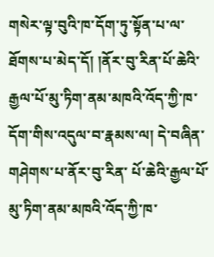གསེར་ལྟ་བུའི་ཁ་དོག་ཏུ་སྟོན་པ་ལ་ཐོགས་པ་མེད་དོ། །ནོར་བུ་རིན་པོ་ཆེའི་རྒྱལ་པོ་མུ་ཏིག་ནམ་མཁའི་འོད་ཀྱི་ཁ་དོག་གིས་འདུལ་བ་རྣམས་ལ། དེ་བཞིན་གཤེགས་པ་ནོར་བུ་རིན་ པོ་ཆེའི་རྒྱལ་པོ་མུ་ཏིག་ནམ་མཁའི་འོད་ཀྱི་ཁ་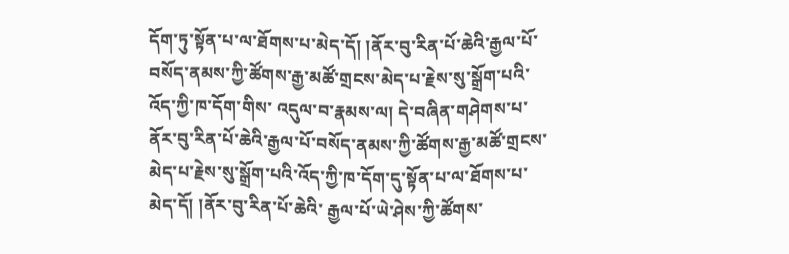དོག་ཏུ་སྟོན་པ་ལ་ཐོགས་པ་མེད་དོ། །ནོར་བུ་རིན་པོ་ཆེའི་རྒྱལ་པོ་བསོད་ནམས་ཀྱི་ཚོགས་རྒྱ་མཚོ་གྲངས་མེད་པ་རྗེས་སུ་སྒྲོག་པའི་འོད་ཀྱི་ཁ་དོག་གིས་ འདུལ་བ་རྣམས་ལ། དེ་བཞིན་གཤེགས་པ་ནོར་བུ་རིན་པོ་ཆེའི་རྒྱལ་པོ་བསོད་ནམས་ཀྱི་ཚོགས་རྒྱ་མཚོ་གྲངས་མེད་པ་རྗེས་སུ་སྒྲོག་པའི་འོད་ཀྱི་ཁ་དོག་དུ་སྟོན་པ་ལ་ཐོགས་པ་མེད་དོ། །ནོར་བུ་རིན་པོ་ཆེའི་ རྒྱལ་པོ་ཡེ་ཤེས་ཀྱི་ཚོགས་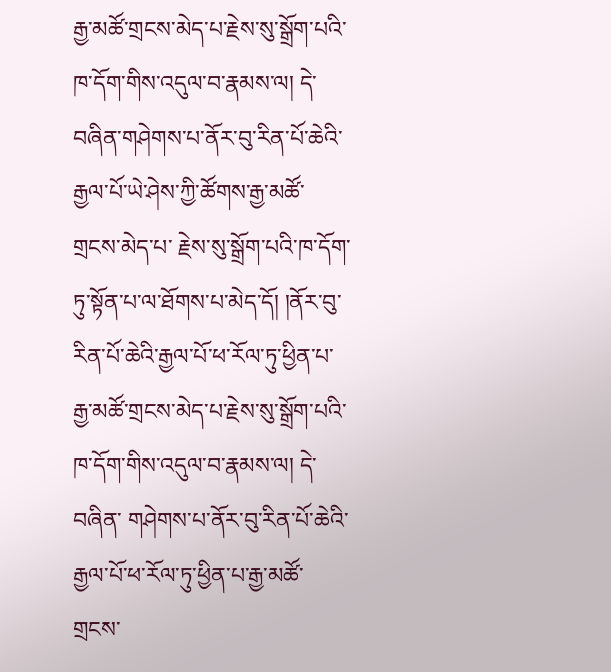རྒྱ་མཚོ་གྲངས་མེད་པ་རྗེས་སུ་སྒྲོག་པའི་ཁ་དོག་གིས་འདུལ་བ་རྣམས་ལ། དེ་བཞིན་གཤེགས་པ་ནོར་བུ་རིན་པོ་ཆེའི་རྒྱལ་པོ་ཡེ་ཤེས་ཀྱི་ཚོགས་རྒྱ་མཚོ་གྲངས་མེད་པ་ རྗེས་སུ་སྒྲོག་པའི་ཁ་དོག་ཏུ་སྟོན་པ་ལ་ཐོགས་པ་མེད་དོ། །ནོར་བུ་རིན་པོ་ཆེའི་རྒྱལ་པོ་ཕ་རོལ་ཏུ་ཕྱིན་པ་རྒྱ་མཚོ་གྲངས་མེད་པ་རྗེས་སུ་སྒྲོག་པའི་ཁ་དོག་གིས་འདུལ་བ་རྣམས་ལ། དེ་བཞིན་ གཤེགས་པ་ནོར་བུ་རིན་པོ་ཆེའི་རྒྱལ་པོ་ཕ་རོལ་ཏུ་ཕྱིན་པ་རྒྱ་མཚོ་གྲངས་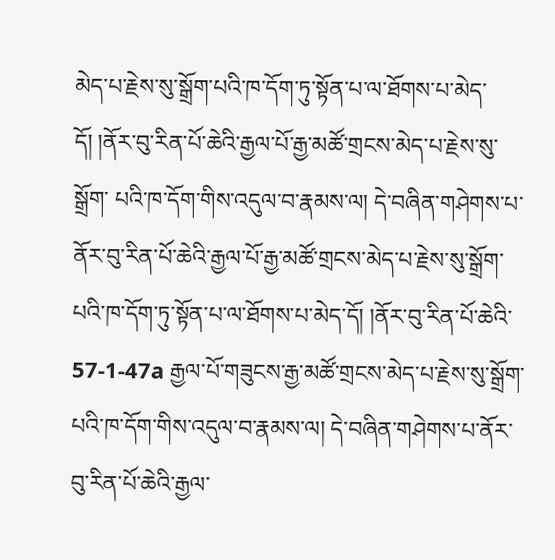མེད་པ་རྗེས་སུ་སྒྲོག་པའི་ཁ་དོག་ཏུ་སྟོན་པ་ལ་ཐོགས་པ་མེད་དོ། །ནོར་བུ་རིན་པོ་ཆེའི་རྒྱལ་པོ་རྒྱ་མཚོ་གྲངས་མེད་པ་རྗེས་སུ་སྒྲོག་ པའི་ཁ་དོག་གིས་འདུལ་བ་རྣམས་ལ། དེ་བཞིན་གཤེགས་པ་ནོར་བུ་རིན་པོ་ཆེའི་རྒྱལ་པོ་རྒྱ་མཚོ་གྲངས་མེད་པ་རྗེས་སུ་སྒྲོག་པའི་ཁ་དོག་ཏུ་སྟོན་པ་ལ་ཐོགས་པ་མེད་དོ། །ནོར་བུ་རིན་པོ་ཆེའི་ 57-1-47a རྒྱལ་པོ་གཟུངས་རྒྱ་མཚོ་གྲངས་མེད་པ་རྗེས་སུ་སྒྲོག་པའི་ཁ་དོག་གིས་འདུལ་བ་རྣམས་ལ། དེ་བཞིན་གཤེགས་པ་ནོར་བུ་རིན་པོ་ཆེའི་རྒྱལ་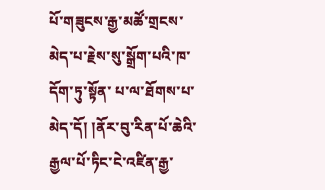པོ་གཟུངས་རྒྱ་མཚོ་གྲངས་མེད་པ་རྗེས་སུ་སྒྲོག་པའི་ཁ་དོག་ཏུ་སྟོན་ པ་ལ་ཐོགས་པ་མེད་དོ། །ནོར་བུ་རིན་པོ་ཆེའི་རྒྱལ་པོ་ཏིང་ངེ་འཛིན་རྒྱ་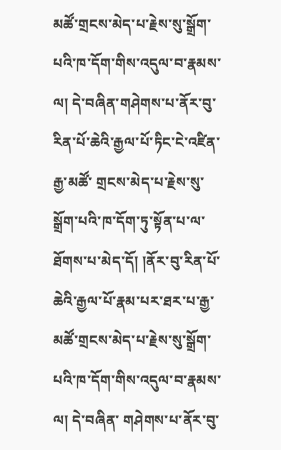མཚོ་གྲངས་མེད་པ་རྗེས་སུ་སྒྲོག་པའི་ཁ་དོག་གིས་འདུལ་བ་རྣམས་ལ། དེ་བཞིན་གཤེགས་པ་ནོར་བུ་རིན་པོ་ཆེའི་རྒྱལ་པོ་ཏིང་ངེ་འཛིན་རྒྱ་མཚོ་ གྲངས་མེད་པ་རྗེས་སུ་སྒྲོག་པའི་ཁ་དོག་ཏུ་སྟོན་པ་ལ་ཐོགས་པ་མེད་དོ། །ནོར་བུ་རིན་པོ་ཆེའི་རྒྱལ་པོ་རྣམ་པར་ཐར་པ་རྒྱ་མཚོ་གྲངས་མེད་པ་རྗེས་སུ་སྒྲོག་པའི་ཁ་དོག་གིས་འདུལ་བ་རྣམས་ལ། དེ་བཞིན་ གཤེགས་པ་ནོར་བུ་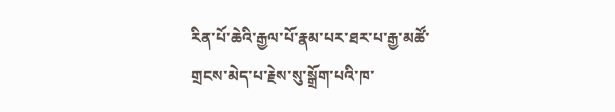རིན་པོ་ཆེའི་རྒྱལ་པོ་རྣམ་པར་ཐར་པ་རྒྱ་མཚོ་གྲངས་མེད་པ་རྗེས་སུ་སྒྲོག་པའི་ཁ་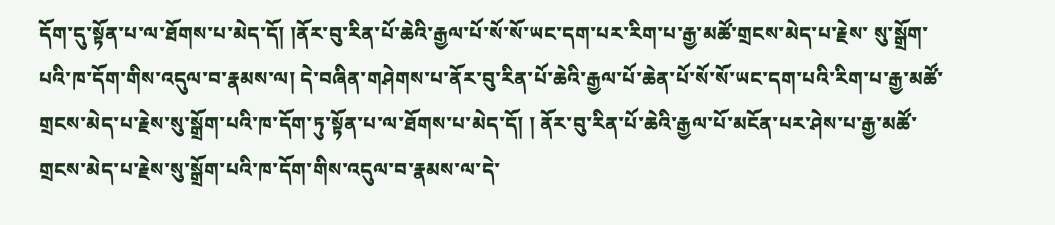དོག་དུ་སྟོན་པ་ལ་ཐོགས་པ་མེད་དོ། །ནོར་བུ་རིན་པོ་ཆེའི་རྒྱལ་པོ་སོ་སོ་ཡང་དག་པར་རིག་པ་རྒྱ་མཚོ་གྲངས་མེད་པ་རྗེས་ སུ་སྒྲོག་པའི་ཁ་དོག་གིས་འདུལ་བ་རྣམས་ལ། དེ་བཞིན་གཤེགས་པ་ནོར་བུ་རིན་པོ་ཆེའི་རྒྱལ་པོ་ཆེན་པོ་སོ་སོ་ཡང་དག་པའི་རིག་པ་རྒྱ་མཚོ་གྲངས་མེད་པ་རྗེས་སུ་སྒྲོག་པའི་ཁ་དོག་ཏུ་སྟོན་པ་ལ་ཐོགས་པ་མེད་དོ། ། ནོར་བུ་རིན་པོ་ཆེའི་རྒྱལ་པོ་མངོན་པར་ཤེས་པ་རྒྱ་མཚོ་གྲངས་མེད་པ་རྗེས་སུ་སྒྲོག་པའི་ཁ་དོག་གིས་འདུལ་བ་རྣམས་ལ་དེ་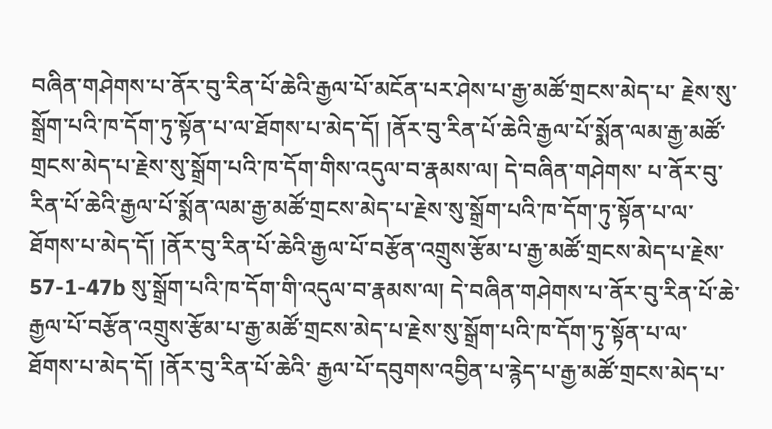བཞིན་གཤེགས་པ་ནོར་བུ་རིན་པོ་ཆེའི་རྒྱལ་པོ་མངོན་པར་ཤེས་པ་རྒྱ་མཚོ་གྲངས་མེད་པ་ རྗེས་སུ་སྒྲོག་པའི་ཁ་དོག་ཏུ་སྟོན་པ་ལ་ཐོགས་པ་མེད་དོ། །ནོར་བུ་རིན་པོ་ཆེའི་རྒྱལ་པོ་སྨོན་ལམ་རྒྱ་མཚོ་གྲངས་མེད་པ་རྗེས་སུ་སྒྲོག་པའི་ཁ་དོག་གིས་འདུལ་བ་རྣམས་ལ། དེ་བཞིན་གཤེགས་ པ་ནོར་བུ་རིན་པོ་ཆེའི་རྒྱལ་པོ་སྨོན་ལམ་རྒྱ་མཚོ་གྲངས་མེད་པ་རྗེས་སུ་སྒྲོག་པའི་ཁ་དོག་ཏུ་སྟོན་པ་ལ་ཐོགས་པ་མེད་དོ། །ནོར་བུ་རིན་པོ་ཆེའི་རྒྱལ་པོ་བརྩོན་འགྲུས་རྩོམ་པ་རྒྱ་མཚོ་གྲངས་མེད་པ་རྗེས་ 57-1-47b སུ་སྒྲོག་པའི་ཁ་དོག་གི་འདུལ་བ་རྣམས་ལ། དེ་བཞིན་གཤེགས་པ་ནོར་བུ་རིན་པོ་ཆེ་རྒྱལ་པོ་བརྩོན་འགྲུས་རྩོམ་པ་རྒྱ་མཚོ་གྲངས་མེད་པ་རྗེས་སུ་སྒྲོག་པའི་ཁ་དོག་ཏུ་སྟོན་པ་ལ་ཐོགས་པ་མེད་དོ། །ནོར་བུ་རིན་པོ་ཆེའི་ རྒྱལ་པོ་དབུགས་འབྱིན་པ་རྙེད་པ་རྒྱ་མཚོ་གྲངས་མེད་པ་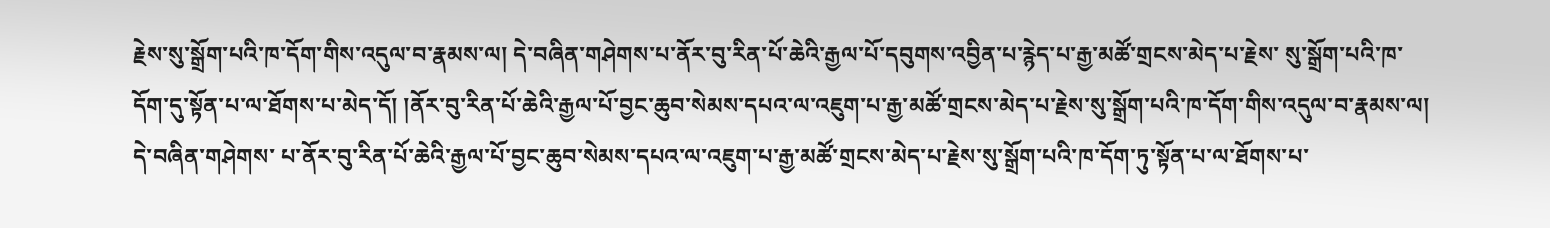རྗེས་སུ་སྒྲོག་པའི་ཁ་དོག་གིས་འདུལ་བ་རྣམས་ལ། དེ་བཞིན་གཤེགས་པ་ནོར་བུ་རིན་པོ་ཆེའི་རྒྱལ་པོ་དབུགས་འབྱིན་པ་རྙེད་པ་རྒྱ་མཚོ་གྲངས་མེད་པ་རྗེས་ སུ་སྒྲོག་པའི་ཁ་དོག་དུ་སྟོན་པ་ལ་ཐོགས་པ་མེད་དོ། །ནོར་བུ་རིན་པོ་ཆེའི་རྒྱལ་པོ་བྱང་ཆུབ་སེམས་དཔའ་ལ་འཇུག་པ་རྒྱ་མཚོ་གྲངས་མེད་པ་རྗེས་སུ་སྒྲོག་པའི་ཁ་དོག་གིས་འདུལ་བ་རྣམས་ལ། དེ་བཞིན་གཤེགས་ པ་ནོར་བུ་རིན་པོ་ཆེའི་རྒྱལ་པོ་བྱང་ཆུབ་སེམས་དཔའ་ལ་འཇུག་པ་རྒྱ་མཚོ་གྲངས་མེད་པ་རྗེས་སུ་སྒྲོག་པའི་ཁ་དོག་ཏུ་སྟོན་པ་ལ་ཐོགས་པ་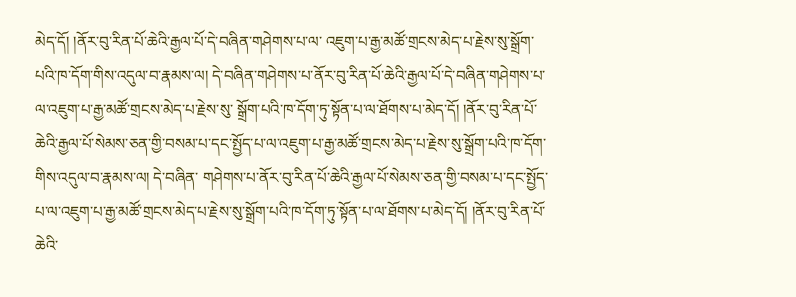མེད་དོ། །ནོར་བུ་རིན་པོ་ཆེའི་རྒྱལ་པོ་དེ་བཞིན་གཤེགས་པ་ལ་ འཇུག་པ་རྒྱ་མཚོ་གྲངས་མེད་པ་རྗེས་སུ་སྒྲོག་པའི་ཁ་དོག་གིས་འདུལ་བ་རྣམས་ལ། དེ་བཞིན་གཤེགས་པ་ནོར་བུ་རིན་པོ་ཆེའི་རྒྱལ་པོ་དེ་བཞིན་གཤེགས་པ་ལ་འཇུག་པ་རྒྱ་མཚོ་གྲངས་མེད་པ་རྗེས་སུ་ སྒྲོག་པའི་ཁ་དོག་ཏུ་སྟོན་པ་ལ་ཐོགས་པ་མེད་དོ། །ནོར་བུ་རིན་པོ་ཆེའི་རྒྱལ་པོ་སེམས་ཅན་གྱི་བསམ་པ་དང་སྤྱོད་པ་ལ་འཇུག་པ་རྒྱ་མཚོ་གྲངས་མེད་པ་རྗེས་སུ་སྒྲོག་པའི་ཁ་དོག་གིས་འདུལ་བ་རྣམས་ལ། དེ་བཞིན་ གཤེགས་པ་ནོར་བུ་རིན་པོ་ཆེའི་རྒྱལ་པོ་སེམས་ཅན་གྱི་བསམ་པ་དང་སྤྱོད་པ་ལ་འཇུག་པ་རྒྱ་མཚོ་གྲངས་མེད་པ་རྗེས་སུ་སྒྲོག་པའི་ཁ་དོག་ཏུ་སྟོན་པ་ལ་ཐོགས་པ་མེད་དོ། །ནོར་བུ་རིན་པོ་ཆེའི་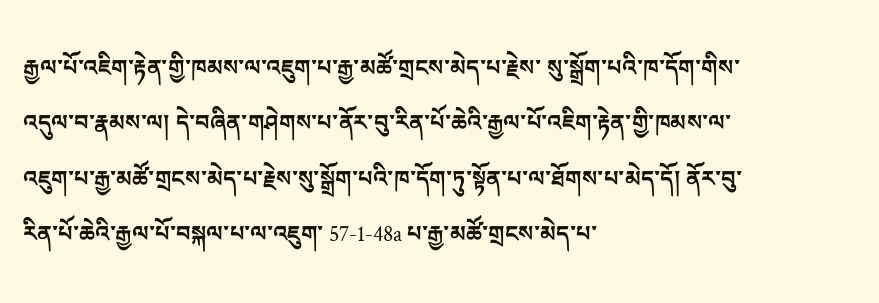རྒྱལ་པོ་འཇིག་རྟེན་གྱི་ཁམས་ལ་འཇུག་པ་རྒྱ་མཚོ་གྲངས་མེད་པ་རྗེས་ སུ་སྒྲོག་པའི་ཁ་དོག་གིས་འདུལ་བ་རྣམས་ལ། དེ་བཞིན་གཤེགས་པ་ནོར་བུ་རིན་པོ་ཆེའི་རྒྱལ་པོ་འཇིག་རྟེན་གྱི་ཁམས་ལ་འཇུག་པ་རྒྱ་མཚོ་གྲངས་མེད་པ་རྗེས་སུ་སྒྲོག་པའི་ཁ་དོག་ཏུ་སྟོན་པ་ལ་ཐོགས་པ་མེད་དོ། ནོར་བུ་རིན་པོ་ཆེའི་རྒྱལ་པོ་བསྐལ་པ་ལ་འཇུག་ 57-1-48a པ་རྒྱ་མཚོ་གྲངས་མེད་པ་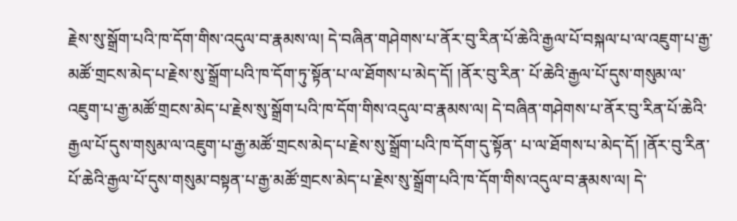རྗེས་སུ་སྒྲོག་པའི་ཁ་དོག་གིས་འདུལ་བ་རྣམས་ལ། དེ་བཞིན་གཤེགས་པ་ནོར་བུ་རིན་པོ་ཆེའི་རྒྱལ་པོ་བསྐལ་པ་ལ་འཇུག་པ་རྒྱ་མཚོ་གྲངས་མེད་པ་རྗེས་སུ་སྒྲོག་པའི་ཁ་དོག་ཏུ་སྟོན་པ་ལ་ཐོགས་པ་མེད་དོ། །ནོར་བུ་རིན་ པོ་ཆེའི་རྒྱལ་པོ་དུས་གསུམ་ལ་འཇུག་པ་རྒྱ་མཚོ་གྲངས་མེད་པ་རྗེས་སུ་སྒྲོག་པའི་ཁ་དོག་གིས་འདུལ་བ་རྣམས་ལ། དེ་བཞིན་གཤེགས་པ་ནོར་བུ་རིན་པོ་ཆེའི་རྒྱལ་པོ་དུས་གསུམ་ལ་འཇུག་པ་རྒྱ་མཚོ་གྲངས་མེད་པ་རྗེས་སུ་སྒྲོག་པའི་ཁ་དོག་དུ་སྟོན་ པ་ལ་ཐོགས་པ་མེད་དོ། །ནོར་བུ་རིན་པོ་ཆེའི་རྒྱལ་པོ་དུས་གསུམ་བསྟན་པ་རྒྱ་མཚོ་གྲངས་མེད་པ་རྗེས་སུ་སྒྲོག་པའི་ཁ་དོག་གིས་འདུལ་བ་རྣམས་ལ། དེ་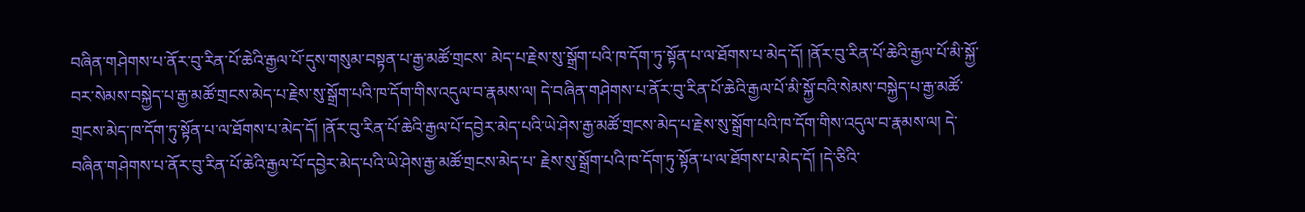བཞིན་གཤེགས་པ་ནོར་བུ་རིན་པོ་ཆེའི་རྒྱལ་པོ་དུས་གསུམ་བསྟན་པ་རྒྱ་མཚོ་གྲངས་ མེད་པ་རྗེས་སུ་སྒྲོག་པའི་ཁ་དོག་ཏུ་སྟོན་པ་ལ་ཐོགས་པ་མེད་དོ། །ནོར་བུ་རིན་པོ་ཆེའི་རྒྱལ་པོ་མི་སྐྱོ་བར་སེམས་བསྐྱེད་པ་རྒྱ་མཚོ་གྲངས་མེད་པ་རྗེས་སུ་སྒྲོག་པའི་ཁ་དོག་གིས་འདུལ་བ་རྣམས་ལ། དེ་བཞིན་གཤེགས་པ་ནོར་བུ་རིན་པོ་ཆེའི་རྒྱལ་པོ་མི་སྐྱོ་བའི་སེམས་བསྐྱེད་པ་རྒྱ་མཚོ་ གྲངས་མེད་ཁ་དོག་ཏུ་སྟོན་པ་ལ་ཐོགས་པ་མེད་དོ། །ནོར་བུ་རིན་པོ་ཆེའི་རྒྱལ་པོ་དབྱེར་མེད་པའི་ཡེ་ཤེས་རྒྱ་མཚོ་གྲངས་མེད་པ་རྗེས་སུ་སྒྲོག་པའི་ཁ་དོག་གིས་འདུལ་བ་རྣམས་ལ། དེ་བཞིན་གཤེགས་པ་ནོར་བུ་རིན་པོ་ཆེའི་རྒྱལ་པོ་དབྱེར་མེད་པའི་ཡེ་ཤེས་རྒྱ་མཚོ་གྲངས་མེད་པ་ རྗེས་སུ་སྒྲོག་པའི་ཁ་དོག་ཏུ་སྟོན་པ་ལ་ཐོགས་པ་མེད་དོ། །དེ་ཅིའི་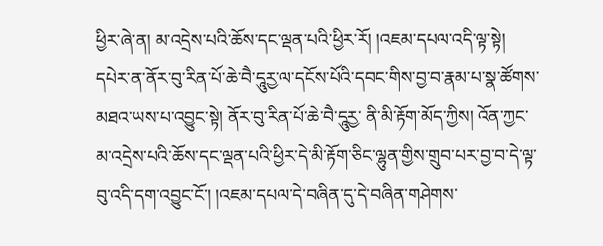ཕྱིར་ཞེ་ན། མ་འདྲེས་པའི་ཆོས་དང་ལྡན་པའི་ཕྱིར་རོ། །འཇམ་དཔལ་འདི་ལྟ་སྟེ། དཔེར་ན་ནོར་བུ་རིན་པོ་ཆེ་བཻ་དཱུརྱ་ལ་དངོས་པོའི་དབང་གིས་བྱ་བ་རྣམ་པ་སྣ་ཚོགས་མཐའ་ཡས་པ་འབྱུང་སྟེ། ནོར་བུ་རིན་པོ་ཆེ་བཻ་དཱུརྱ་ ནི་མི་རྟོག་མོད་ཀྱིས། འོན་ཀྱང་མ་འདྲེས་པའི་ཆོས་དང་ལྡན་པའི་ཕྱིར་དེ་མི་རྟོག་ཅིང་ལྷུན་གྱིས་གྲུབ་པར་བྱ་བ་དེ་ལྟ་བུ་འདི་དག་འབྱུང་ངོ་། །འཇམ་དཔལ་དེ་བཞིན་དུ་དེ་བཞིན་གཤེགས་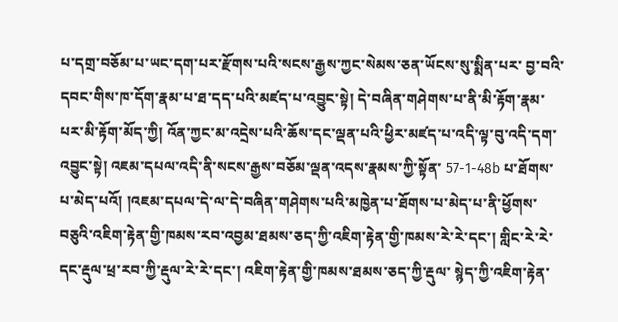པ་དགྲ་བཅོམ་པ་ཡང་དག་པར་རྫོགས་པའི་སངས་རྒྱས་ཀྱང་སེམས་ཅན་ཡོངས་སུ་སྨིན་པར་ བྱ་བའི་དབང་གིས་ཁ་དོག་རྣམ་པ་ཐ་དད་པའི་མཛད་པ་འབྱུང་སྟེ། དེ་བཞིན་གཤེགས་པ་ནི་མི་རྟོག་རྣམ་པར་མི་རྟོག་མོད་ཀྱི། འོན་ཀྱང་མ་འདྲེས་པའི་ཆོས་དང་ལྡན་པའི་ཕྱིར་མཛད་པ་འདི་ལྟ་བུ་འདི་དག་འབྱུང་སྟེ། འཇམ་དཔལ་འདི་ནི་སངས་རྒྱས་བཅོམ་ལྡན་འདས་རྣམས་ཀྱི་སྟོན་ 57-1-48b པ་ཐོགས་པ་མེད་པའོ། །འཇམ་དཔལ་དེ་ལ་དེ་བཞིན་གཤེགས་པའི་མཁྱེན་པ་ཐོགས་པ་མེད་པ་ནི་ཕྱོགས་བཅུའི་འཇིག་རྟེན་གྱི་ཁམས་རབ་འབྱམ་ཐམས་ཅད་ཀྱི་འཇིག་རྟེན་གྱི་ཁམས་རེ་རེ་དང་། གླིང་རེ་རེ་དང་རྡུལ་ཕྲ་རབ་ཀྱི་རྡུལ་རེ་རེ་དང་། འཇིག་རྟེན་གྱི་ཁམས་ཐམས་ཅད་ཀྱི་རྡུལ་ སྙེད་ཀྱི་འཇིག་རྟེན་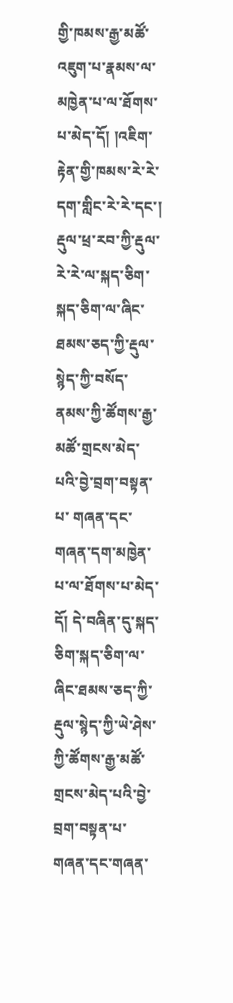གྱི་ཁམས་རྒྱ་མཚོ་འཇུག་པ་རྣམས་ལ་མཁྱེན་པ་ལ་ཐོགས་པ་མེད་དོ། །འཇིག་རྟེན་གྱི་ཁམས་རེ་རེ་དག་གླིང་རེ་རེ་དང་། རྡུལ་ཕྲ་རབ་ཀྱི་རྡུལ་རེ་རེ་ལ་སྐད་ཅིག་སྐད་ཅིག་ལ་ཞིང་ཐམས་ཅད་ཀྱི་རྡུལ་སྙེད་ཀྱི་བསོད་ནམས་ཀྱི་ཚོགས་རྒྱ་མཚོ་གྲངས་མེད་པའི་བྱེ་བྲག་བསྟན་པ་ གཞན་དང་གཞན་དག་མཁྱེན་པ་ལ་ཐོགས་པ་མེད་དོ། དེ་བཞིན་དུ་སྐད་ཅིག་སྐད་ཅིག་ལ་ཞིང་ཐམས་ཅད་ཀྱི་རྡུལ་སྙེད་ཀྱི་ཡེ་ཤེས་ཀྱི་ཚོགས་རྒྱ་མཚོ་གྲངས་མེད་པའི་བྱེ་བྲག་བསྟན་པ་གཞན་དང་གཞན་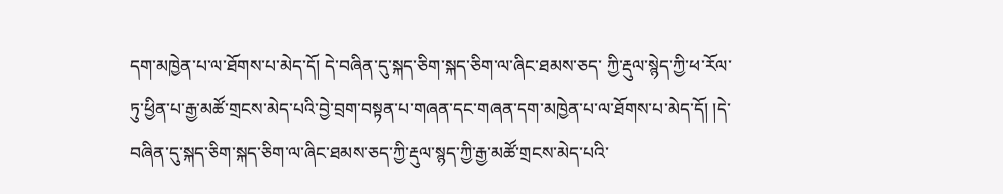དག་མཁྱེན་པ་ལ་ཐོགས་པ་མེད་དོ། དེ་བཞིན་དུ་སྐད་ཅིག་སྐད་ཅིག་ལ་ཞིང་ཐམས་ཅད་ ཀྱི་རྡུལ་སྙེད་ཀྱི་ཕ་རོལ་ཏུ་ཕྱིན་པ་རྒྱ་མཚོ་གྲངས་མེད་པའི་བྱེ་བྲག་བསྟན་པ་གཞན་དང་གཞན་དག་མཁྱེན་པ་ལ་ཐོགས་པ་མེད་དོ། །དེ་བཞིན་དུ་སྐད་ཅིག་སྐད་ཅིག་ལ་ཞིང་ཐམས་ཅད་ཀྱི་རྡུལ་སྙད་ཀྱི་རྒྱ་མཚོ་གྲངས་མེད་པའི་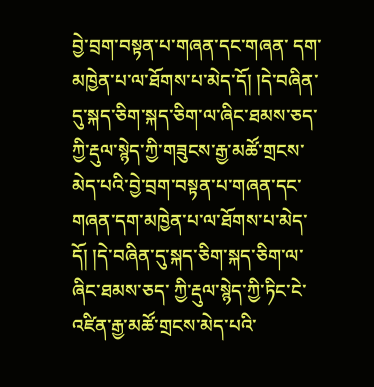བྱེ་བྲག་བསྟན་པ་གཞན་དང་གཞན་ དག་མཁྱེན་པ་ལ་ཐོགས་པ་མེད་དོ། །དེ་བཞིན་དུ་སྐད་ཅིག་སྐད་ཅིག་ལ་ཞིང་ཐམས་ཅད་ཀྱི་རྡུལ་སྙེད་ཀྱི་གཟུངས་རྒྱ་མཚོ་གྲངས་མེད་པའི་བྱེ་བྲག་བསྟན་པ་གཞན་དང་གཞན་དག་མཁྱེན་པ་ལ་ཐོགས་པ་མེད་དོ། །དེ་བཞིན་དུ་སྐད་ཅིག་སྐད་ཅིག་ལ་ཞིང་ཐམས་ཅད་ ཀྱི་རྡུལ་སྙེད་ཀྱི་ཏིང་ངེ་འཛིན་རྒྱ་མཚོ་གྲངས་མེད་པའི་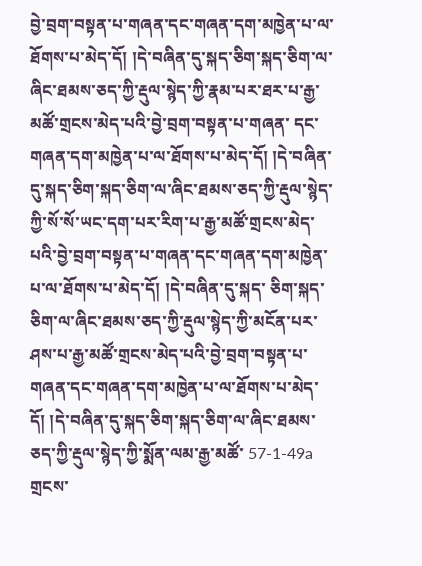བྱེ་བྲག་བསྟན་པ་གཞན་དང་གཞན་དག་མཁྱེན་པ་ལ་ཐོགས་པ་མེད་དོ། །དེ་བཞིན་དུ་སྐད་ཅིག་སྐད་ཅིག་ལ་ཞིང་ཐམས་ཅད་ཀྱི་རྡུལ་སྙེད་ཀྱི་རྣམ་པར་ཐར་པ་རྒྱ་མཚོ་གྲངས་མེད་པའི་བྱེ་བྲག་བསྟན་པ་གཞན་ དང་གཞན་དག་མཁྱེན་པ་ལ་ཐོགས་པ་མེད་དོ། །དེ་བཞིན་དུ་སྐད་ཅིག་སྐད་ཅིག་ལ་ཞིང་ཐམས་ཅད་ཀྱི་རྡུལ་སྙེད་ཀྱི་སོ་སོ་ཡང་དག་པར་རིག་པ་རྒྱ་མཚོ་གྲངས་མེད་པའི་བྱེ་བྲག་བསྟན་པ་གཞན་དང་གཞན་དག་མཁྱེན་པ་ལ་ཐོགས་པ་མེད་དོ། །དེ་བཞིན་དུ་སྐད་ ཅིག་སྐད་ཅིག་ལ་ཞིང་ཐམས་ཅད་ཀྱི་རྡུལ་སྙེད་ཀྱི་མངོན་པར་ཤས་པ་རྒྱ་མཚོ་གྲངས་མེད་པའི་བྱེ་བྲག་བསྟན་པ་གཞན་དང་གཞན་དག་མཁྱེན་པ་ལ་ཐོགས་པ་མེད་དོ། །དེ་བཞིན་དུ་སྐད་ཅིག་སྐད་ཅིག་ལ་ཞིང་ཐམས་ཅད་ཀྱི་རྡུལ་སྙེད་ཀྱི་སྨོན་ལམ་རྒྱ་མཚོ་ 57-1-49a གྲངས་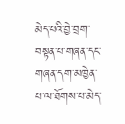མེད་པའི་བྱེ་བྲག་བསྟན་པ་གཞན་དང་གཞན་དག་མཁྱེན་པ་ལ་ཐོགས་པ་མེད་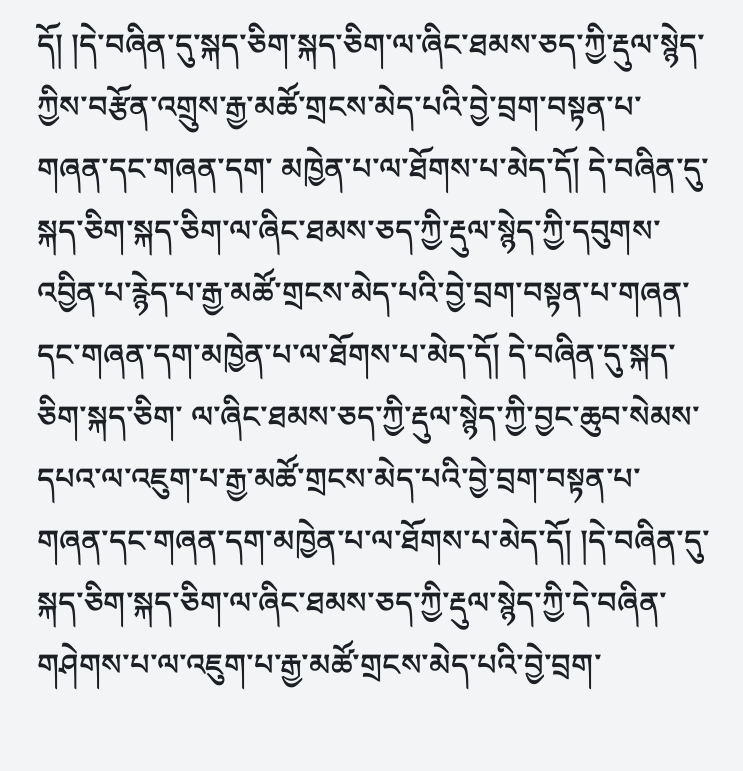དོ། །དེ་བཞིན་དུ་སྐད་ཅིག་སྐད་ཅིག་ལ་ཞིང་ཐམས་ཅད་ཀྱི་རྡུལ་སྙེད་ཀྱིས་བརྩོན་འགྲུས་རྒྱ་མཚོ་གྲངས་མེད་པའི་བྱེ་བྲག་བསྟན་པ་གཞན་དང་གཞན་དག་ མཁྱེན་པ་ལ་ཐོགས་པ་མེད་དོ། དེ་བཞིན་དུ་སྐད་ཅིག་སྐད་ཅིག་ལ་ཞིང་ཐམས་ཅད་ཀྱི་རྡུལ་སྙེད་ཀྱི་དབུགས་འབྱིན་པ་རྙེད་པ་རྒྱ་མཚོ་གྲངས་མེད་པའི་བྱེ་བྲག་བསྟན་པ་གཞན་དང་གཞན་དག་མཁྱེན་པ་ལ་ཐོགས་པ་མེད་དོ། དེ་བཞིན་དུ་སྐད་ཅིག་སྐད་ཅིག་ ལ་ཞིང་ཐམས་ཅད་ཀྱི་རྡུལ་སྙེད་ཀྱི་བྱང་ཆུབ་སེམས་དཔའ་ལ་འཇུག་པ་རྒྱ་མཚོ་གྲངས་མེད་པའི་བྱེ་བྲག་བསྟན་པ་གཞན་དང་གཞན་དག་མཁྱེན་པ་ལ་ཐོགས་པ་མེད་དོ། །དེ་བཞིན་དུ་སྐད་ཅིག་སྐད་ཅིག་ལ་ཞིང་ཐམས་ཅད་ཀྱི་རྡུལ་སྙེད་ཀྱི་དེ་བཞིན་ གཤེགས་པ་ལ་འཇུག་པ་རྒྱ་མཚོ་གྲངས་མེད་པའི་བྱེ་བྲག་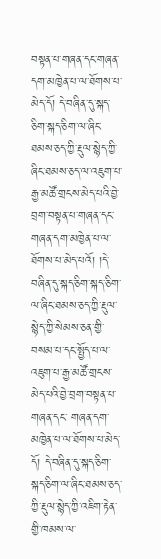བསྟན་པ་གཞན་དང་གཞན་དག་མཁྱེན་པ་ལ་ཐོགས་པ་མེད་དོ། དེ་བཞིན་དུ་སྐད་ཅིག་སྐད་ཅིག་ལ་ཞིང་ཐམས་ཅད་ཀྱི་རྡུལ་སྙེད་ཀྱི་ཞིང་ཐམས་ཅད་ལ་འཇུག་པ་རྒྱ་མཚོ་གྲངས་མེད་པའི་བྱེ་ བྲག་བསྟན་པ་གཞན་དང་གཞན་དག་མཁྱེན་པ་ལ་ཐོགས་པ་མེད་པའོ། །དེ་བཞིན་དུ་སྐད་ཅིག་སྐད་ཅིག་ལ་ཞིང་ཐམས་ཅད་ཀྱི་རྡུལ་སྙེད་ཀྱི་སེམས་ཅན་གྱི་བསམ་པ་དང་སྤྱོད་པ་ལ་འཇུག་པ་རྒྱ་མཚོ་གྲངས་མེད་པའི་བྱེ་བྲག་བསྟན་པ་གཞན་དང་ གཞན་དག་མཁྱེན་པ་ལ་ཐོགས་པ་མེད་དོ། དེ་བཞིན་དུ་སྐད་ཅིག་སྐད་ཅིག་ལ་ཞིང་ཐམས་ཅད་ཀྱི་རྡུལ་སྙེད་ཀྱི་འཇིག་རྟེན་གྱི་ཁམས་ལ་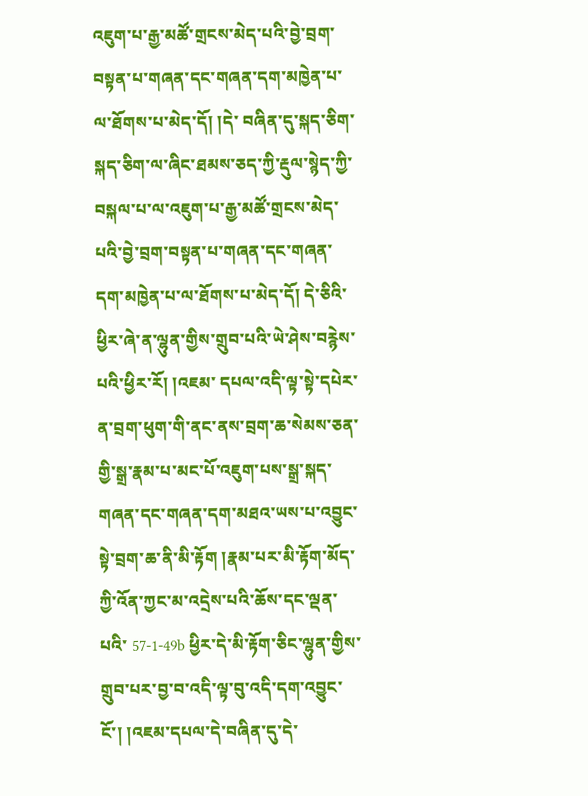འཇུག་པ་རྒྱ་མཚོ་གྲངས་མེད་པའི་བྱེ་བྲག་བསྟན་པ་གཞན་དང་གཞན་དག་མཁྱེན་པ་ལ་ཐོགས་པ་མེད་དོ། །དེ་ བཞིན་དུ་སྐད་ཅིག་སྐད་ཅིག་ལ་ཞིང་ཐམས་ཅད་ཀྱི་རྡུལ་སྙེད་ཀྱི་བསྐལ་པ་ལ་འཇུག་པ་རྒྱ་མཚོ་གྲངས་མེད་པའི་བྱེ་བྲག་བསྟན་པ་གཞན་དང་གཞན་དག་མཁྱེན་པ་ལ་ཐོགས་པ་མེད་དོ། དེ་ཅིའི་ཕྱིར་ཞེ་ན་ལྷུན་གྱིས་གྲུབ་པའི་ཡེ་ཤེས་བརྙེས་པའི་ཕྱིར་རོ། །འཇམ་ དཔལ་འདི་ལྟ་སྟེ་དཔེར་ན་བྲག་ཕུག་གི་ནང་ནས་བྲག་ཆ་སེམས་ཅན་གྱི་སྒྲ་རྣམ་པ་མང་པོ་འཇུག་པས་སྒྲ་སྐད་གཞན་དང་གཞན་དག་མཐའ་ཡས་པ་འབྱུང་སྟེ་བྲག་ཆ་ནི་མི་རྟོག །རྣམ་པར་མི་རྟོག་མོད་ཀྱི་འོན་ཀྱང་མ་འདྲེས་པའི་ཆོས་དང་ལྡན་པའི་ 57-1-49b ཕྱིར་དེ་མི་རྟོག་ཅིང་ལྷུན་གྱིས་གྲུབ་པར་བྱ་བ་འདི་ལྟ་བུ་འདི་དག་འབྱུང་ངོ་། །འཇམ་དཔལ་དེ་བཞིན་དུ་དེ་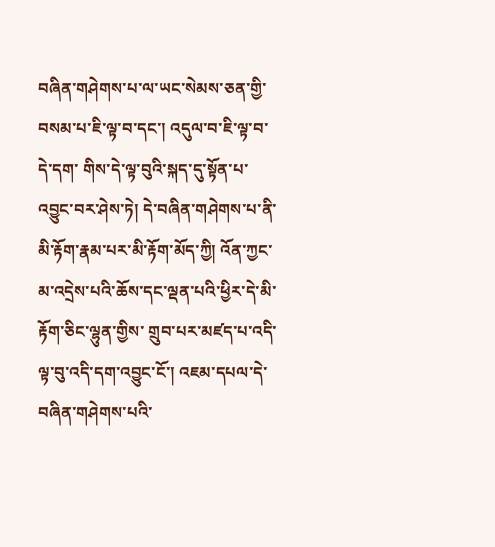བཞིན་གཤེགས་པ་ལ་ཡང་སེམས་ཅན་གྱི་བསམ་པ་ཇི་ལྟ་བ་དང་། འདུལ་བ་ཇི་ལྟ་བ་དེ་དག་ གིས་དེ་ལྟ་བུའི་སྐད་དུ་སྟོན་པ་འབྱུང་བར་ཤེས་ཏེ། དེ་བཞིན་གཤེགས་པ་ནི་མི་རྟོག་རྣམ་པར་མི་རྟོག་མོད་ཀྱི། འོན་ཀྱང་མ་འདྲེས་པའི་ཆོས་དང་ལྡན་པའི་ཕྱིར་དེ་མི་རྟོག་ཅིང་ལྷུན་གྱིས་ གྲུབ་པར་མཛད་པ་འདི་ལྟ་བུ་འདི་དག་འབྱུང་ངོ་། འཇམ་དཔལ་དེ་བཞིན་གཤེགས་པའི་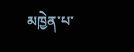མཁྱེན་པ་